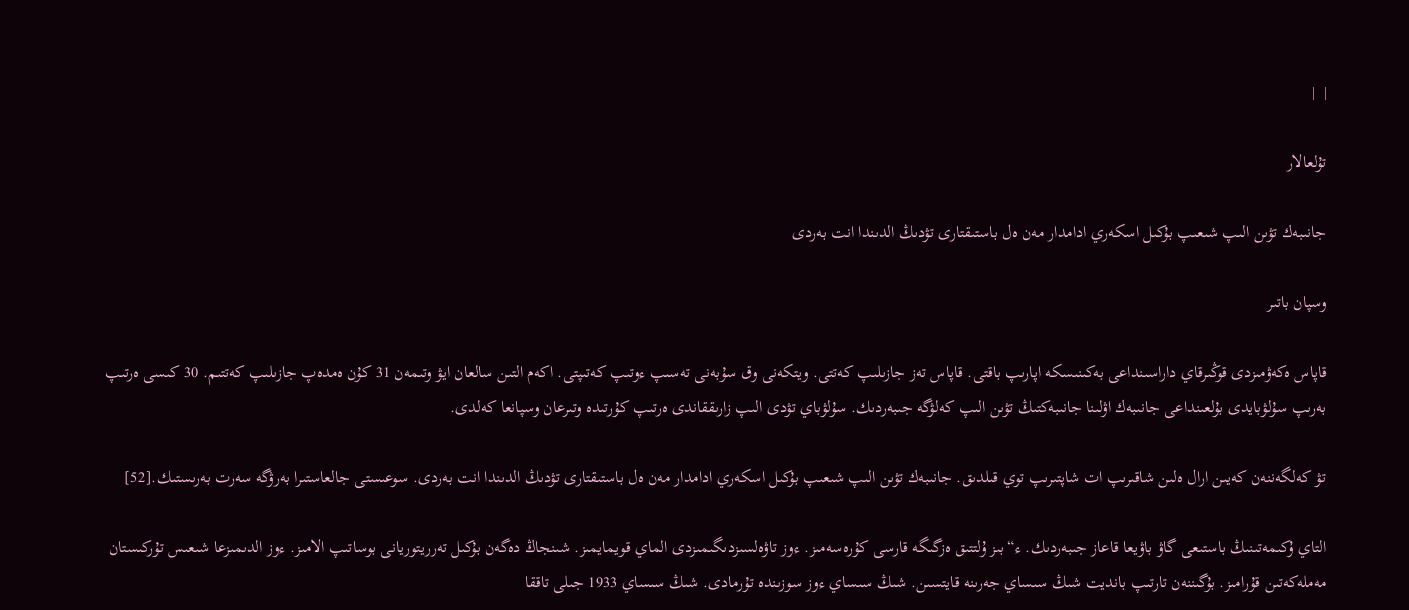|  |

تۇلعالار

جانىبەك تۋىن الىپ شىعىپ بۇكىل اسكەري ادامدار مەن ەل باستىقتارى تۋدىڭ الدىندا انت بەردى

وسپان باتىر

قاپاس ەكەۋمىزدى قوڭىرقاي داراسىنداعى بەكىنىسكە اپارىپ باقتى. قاپاس تەز جازىلىپ كەتتى. ويتكەنى وق سۇبەنى تەسىپ ءوتىپ كەتىپتى. اكەم التىن سالعان ايۋ وتىمەن 31 كۇن ەمدەپ جازىلىپ كەتتىم. 30 كىسى ەرتىپ بەرىپ سۇلۋبايدى بۇلعىنداعى جانىبەك اۋلىنا جانىبەكتىڭ تۋىن الىپ كەلۋگە جىبەردىك. سۇلۋباي تۋدى الىپ زارىققاندى ەرتىپ كۇرتىدە وتىرعان وسپانعا كەلدى.

تۋ كەلگەننەن كەيىن ارال ەلىن شاقىرىپ ات شاپتىرىپ توي قىلدىق. جانىبەك تۋىن الىپ شىعىپ بۇكىل اسكەري ادامدار مەن ەل باستىقتارى تۋدىڭ الدىندا انت بەردى. سوعىستى جالعاستىرا بەرۋگە سەرت بەرىستىك.[52]

التاي ۇكىمەتىنىڭ باستىعى گاۋ باۋيعا قاعاز جىبەردىك. ء“بىز ۇلتتىق ەزگىگە قارسى كۇرەسەمىز. ءوز تاۋەلسىزدىگىمىزدى الماي قويمايمىز. شىنجاڭ دەگەن بۇكىل تەرريتوريانى بوساتىپ الامىز. ءوز الدىمىزعا شىعىس تۇركىستان مەملەكەتىن قۇرامىز. بۇگىننەن تارتىپ بانديت شىڭ سىساي جەرىنە قايتسىن. شىڭ سىساي ءوز سوزىندە تۇرمادى. شىڭ سىساي 1933 جىلى تاققا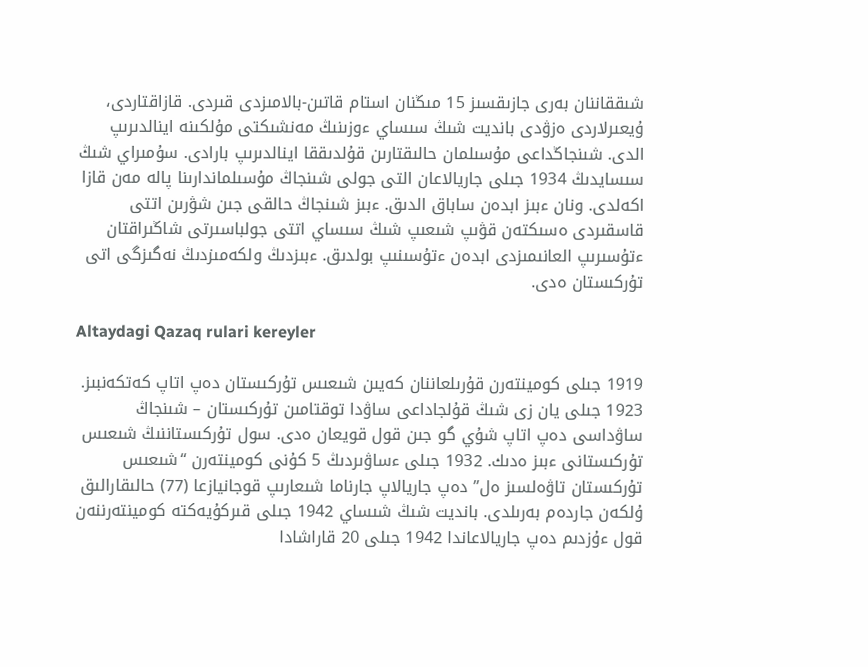شىققاننان بەرى جازىقسىز 15 مىڭنان استام قاتىن-بالامىزدى قىردى. قازاقتاردى، ۇيعىرلاردى ەزۋدى بانديت شىڭ سىساي ءوزىنىڭ مەنشىكتى مۇلكىنە اينالدىرىپ الدى. شىنجاڭداعى مۇسىلمان حالىقتارىن قۇلدىققا اينالدىرىپ بارادى. سۇمىراي شىڭ سىسايدىڭ 1934 جىلى جاريالاعان التى جولى شىنجاڭ مۇسىلماندارىنا پالە مەن قازا اكەلدى. ونان ءبىز ابدەن ساباق الدىق. ءبىز شىنجاڭ حالقى جىن شۋرىن اتتى قاسقىردى ەسىكتەن قۋىپ شىعىپ شىڭ سىساي اتتى جولباسىرتى شاڭىراقتان ءتۇسىرىپ العانىمىزدى ابدەن ءتۇسىنىپ بولدىق. ءبىزدىڭ ولكەمىزدىڭ نەگىزگى اتى تۇركىستان ەدى.

Altaydagi Qazaq rulari kereyler

1919 جىلى كومينتەرن قۇرىلعاننان كەيىن شىعىس تۇركىستان دەپ اتاپ كەتكەنبىز. 1923 جىلى يان زى شىڭ قۇلجاداعى ساۋدا توقتامىن تۇركىستان – شىنجاڭ ساۋداسى دەپ اتاپ شۇي گو جىن قول قويعان ەدى. سول تۇركىستاننىڭ شىعىس تۇركىستانى ءبىز ەدىك. 1932 جىلى ءساۋىردىڭ 5 كۇنى كومينتەرن “شىعىس تۇركىستان تاۋەلسىز ەل” دەپ جاريالاپ جارناما شىعارىپ قوجانيازعا (77) حالىقارالىق ۇلكەن جاردەم بەرىلدى. بانديت شىڭ شىساي 1942 جىلى قىركۇيەكتە كومينتەرننەن قول ءۇزدىم دەپ جاريالاعاندا 1942 جىلى 20 قاراشادا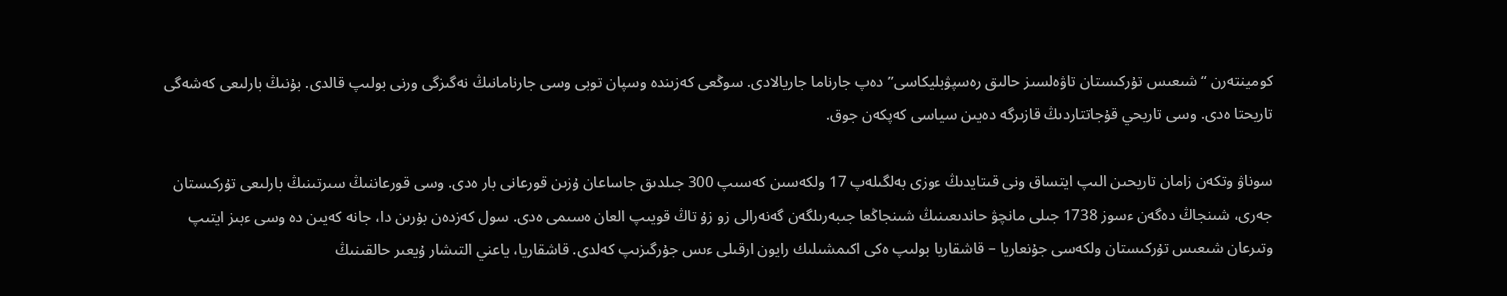كومينتەرن “شىعىس تۇركىستان تاۋەلسىز حالىق رەسپۋبليكاسى” دەپ جارناما جاريالادى. سوڭعى كەزىندە وسپان توبى وسى جارنامانىڭ نەگىزگى ورنى بولىپ قالدى. بۇنىڭ بارلىعى كەشەگى تاريحتا ەدى. وسى تاريحي قۇجاتتاردىڭ قازىرگە دەيىن سياسى كەپكەن جوق.

سوناۋ وتكەن زامان تاريحىن الىپ ايتساق ونى قىتايدىڭ ءوزى بەلگىلەپ 17 ولكەسىن كەسىپ 300 جىلدىق جاساعان ۇزىن قورعانى بار ەدى. وسى قورعاننىڭ سىرتىنىڭ بارلىعى تۇركىستان جەرى، شىنجاڭ دەگەن ءسوز 1738 جىلى مانچۋ حاندىعىنىڭ شىنجاڭعا جىبەرىلگەن گەنەرالى زو زۇ تاڭ قويىپ العان ەسىمى ەدى. سول كەزدەن بۇرىن دا، جانە كەيىن دە وسى ءبىز ايتىپ وتىرعان شىعىس تۇركىستان ولكەسى جۇنعاريا – قاشقاريا بولىپ ەكى اكىمشىلىك رايون ارقىلى ءىس جۇرگىزىپ كەلدى. قاشقاريا، ياعني التىشار ۇيعىر حالقىنىڭ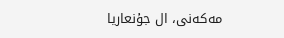مەكەنى، ال جۇنعاريا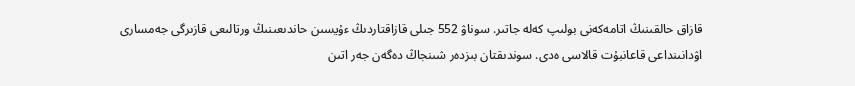قازاق حالقىنىڭ اتامەكەنى بولىپ كەلە جاتىر. سوناۋ 552 جىلى قازاقتاردىڭ ءۇيسىن حاندىعىنىڭ ورتالىعى قازىرگى جەمسارى اۋدانىنداعى قاعانبۇت قالاسى ەدى. سوندىقتان بىزدەر شىنجاڭ دەگەن جەر اتىن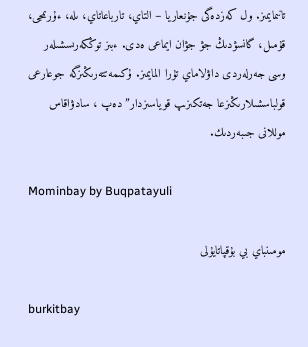تانىمايمىز. ول كەزدەگى جۇنعاريا – التاي، تارباعاتاي، ىلە، ءۇرىمجى، قۇمىل، گانسۋدىڭ جۋ جۋان ايماعى ەدى. ءبىز توڭكەرىسشىلەر وسى جەرلەردى داۋلاماي تۇرا المايمىز. ۇكىمەتتەرىڭىزگە جوعارعى قولباسشىلارىڭىزعا جەتكىزىپ قوياسىزدار” دەپ ، سادۋاقاس موللانى جىبەردىك.

Mominbay by Buqpatayuli

مومىنباي بي بۇقپاتايۇلى

burkitbay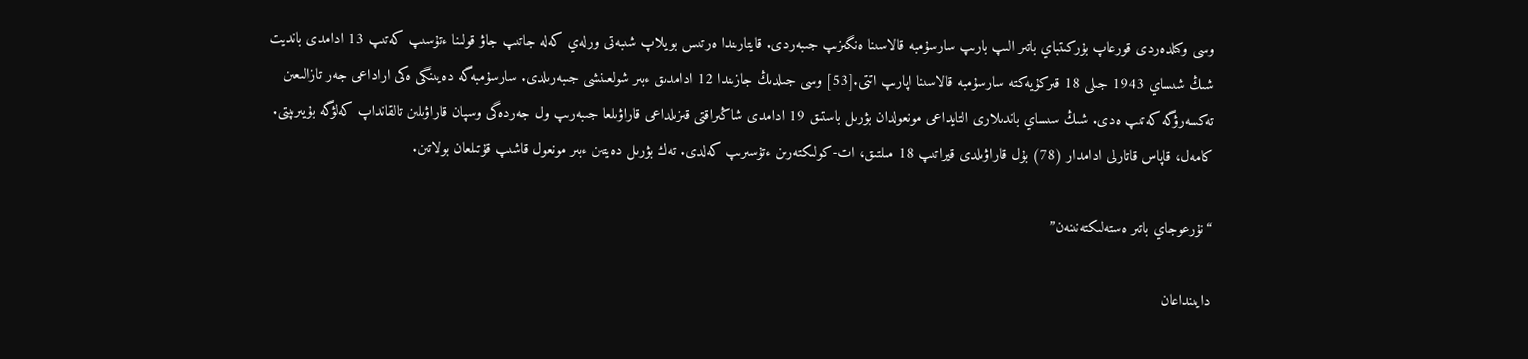وسى وكىلدەردى قورعاپ بۇركىتباي باتىر الىپ بارىپ سارسۇمبە قالاسىنا ەنگىزىپ جىبەردى. قايتارىندا ەرتىس بويلاپ شىبەتى ورلەي كەلە جاتىپ جاۋ قولىنا ءتۇسىپ كەتىپ 13 ادامدى بانديت شىڭ شىساي 1943 جىلى 18 قىركۇيەكتە سارسۇمبە قالاسىنا اپارىپ اتتى.[53] وسى جىلدىڭ جازىندا 12 ادامدىق ءبىر شولعىنشى جىبەرىلدى. سارسۇمبەگە دەيىنگى ەكى اراداعى جەر تازالىعىن تەكسەرۋگە كەتىپ ەدى. شىڭ سىساي باندىلارى التايداعى مونعولدان بۋرىل باستىق 19 ادامدى شاڭىراقتى قىزىلداعى قاراۋىلعا جىبەرىپ ول جەردەگى وسپان قاراۋىلىن تالقانداپ كەلۋگە بۇيىرىپتى. كامەل، قاپاس قاتارلى ادامدار (78) بۇل قاراۋىلدى قيراتىپ 18 مىلتىق، ات-كولىكتەرىن ءتۇسىرىپ كەلدى. تەك بۋرىل دەيتىن ءبىر مونعول قاشىپ قۇتىلعان بولاتىن.

“نۇرعوجاي باتىر ەستەلىكتەنىنەن”

دايىنداعان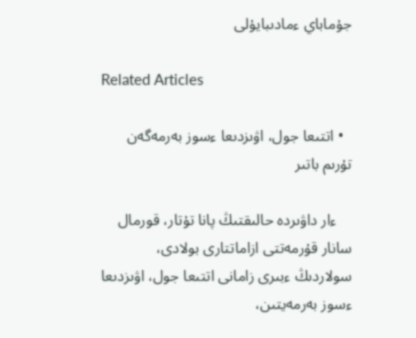جۇماباي ءمادىبايۇلى

Related Articles

  • اتتىعا جول، اۋىزدىعا ءسوز بەرمەگەن تۇرىم باتىر

    ءار داۋىردە حالىقتىڭ پانا تۇتار، قورمال سانار قۇرمەتتى ازاماتتارى بولادى، سولاردىڭ ءبىرى زامانى اتتىعا جول، اۋىزدىعا ءسوز بەرمەيتىن،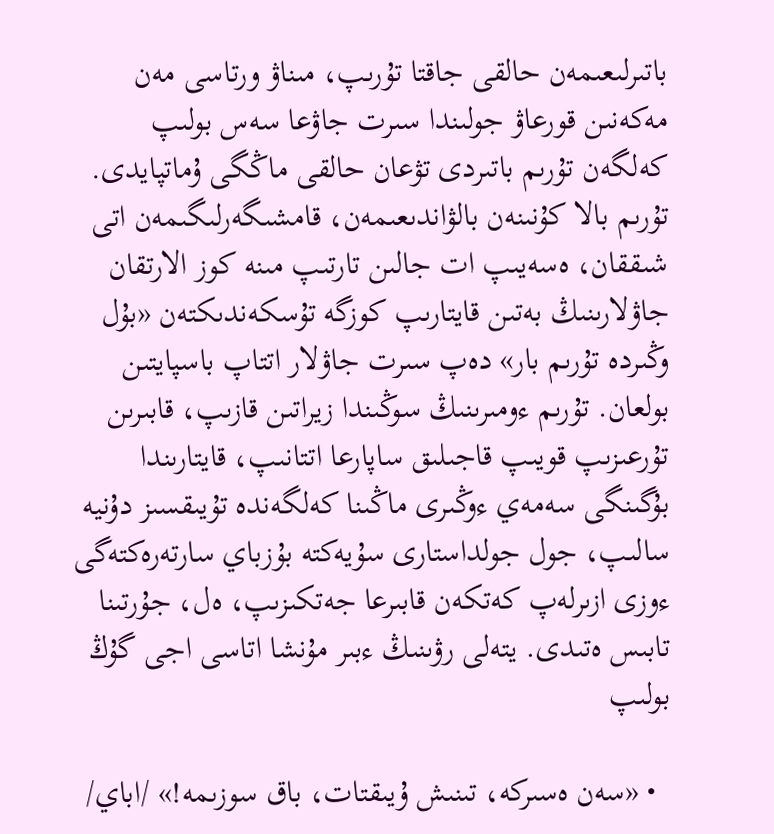باتىرلىعىمەن حالقى جاقتا تۇرىپ، مىناۋ ورتاسى مەن مەكەنىن قورعاۋ جولىندا سىرت جاۋعا سەس بولىپ كەلگەن تۇرىم باتىردى تۋعان حالقى ماڭگى ۇماتپايدى. تۇرىم بالا كۇنىنەن بالۋاندىعىمەن، قامشىگەرلىگىمەن اتى شىققان، ەسەيىپ ات جالىن تارتىپ مىنە كوز الارتقان جاۋلارىنىڭ بەتىن قايتارىپ كوزگە تۇسكەندىكتەن «بۇل وڭىردە تۇرىم بار» دەپ سىرت جاۋلار اتتاپ باسپايتىن بولعان. تۇرىم ءومىرىنىڭ سوڭىندا زيراتىن قازىپ، قابىرىن تۇرعىزىپ قويىپ قاجىلىق ساپارعا اتتانىپ، قايتارىندا بۇگىنگى سەمەي ءوڭىرى ماڭىنا كەلگەندە تۇيىقسىز دۇنيە سالىپ، جول جولداستارى سۇيەكتە بۇزباي سارتەرەكتەگى ءوزى ازىرلەپ كەتكەن قابىرعا جەتكىزىپ، ەل، جۇرتىنا تابىس ەتىدى. يتەلى رۋىنىڭ ءبىر مۇنشا اتاسى اجى گۇڭ بولىپ

  • «سەن ەسىركە، تىنىش ۇيىقتات، باق سوزىمە!» /اباي/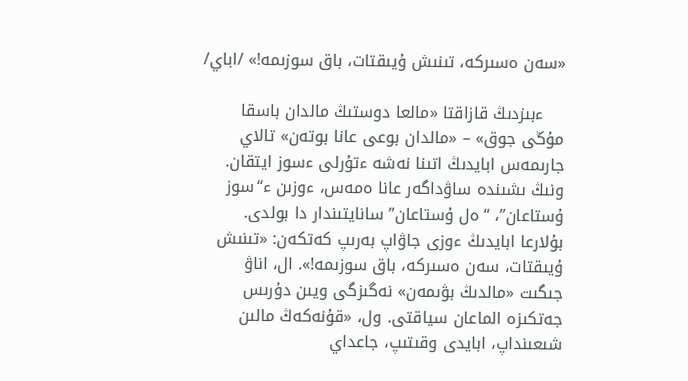«سەن ەسىركە، تىنىش ۇيىقتات، باق سوزىمە!» /اباي/

    ءبىزدىڭ قازاقتا «مالعا دوستىڭ مالدان باسقا مۇڭى جوق» – «مالدان بوعى عانا بوتەن» تالاي جارىمەس ابايدىڭ اتىنا نەشە ءتۇرلى ءسوز ايتقان. ونىڭ ىشىندە ساۋداگەر عانا ەمەس، ءوزىن ء“سوز ۇستاعان”، “ەل ۇستاعان” سانايتىندار دا بولدى. بۇلارعا ابايدىڭ ءوزى جاۋاپ بەرىپ كەتكەن: «تىنىش ۇيىقتات، سەن ەسىركە، باق سوزىمە!». ال، اناۋ جىگىت «مالدىڭ بۋىمەن» نەگىزگى ويىن دۇرىس جەتكىزە الماعان سياقتى. ول، «قۇنەكەڭ مالىن شىعىنداپ، ابايدى وقىتىپ، جاعداي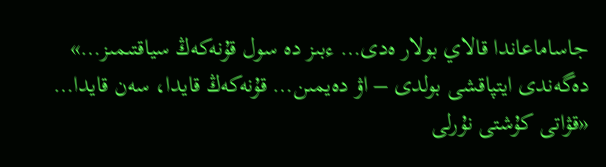جاساماعاندا قالاي بولار ەدى… ءبىز دە سول قۇنەكەڭ سياقتىمىز…» دەگەندى ايتپاقشى بولدى – اۋ دەيمىن… قۇنەكەڭ قايدا، سەن قايدا… «قۋاتى كۇشتى نۇرلى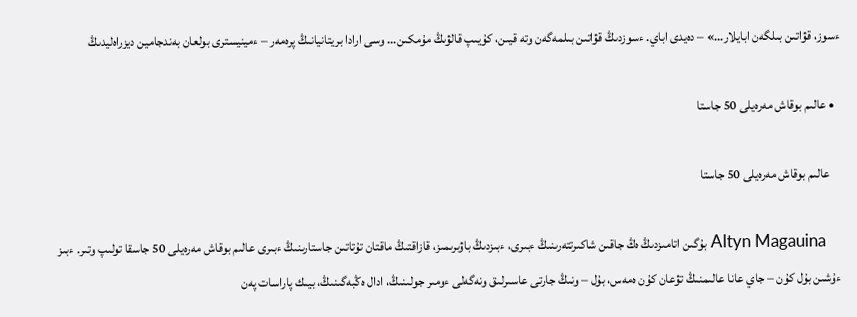ءسوز، قۋاتىن بىلگەن ابايلار…» – دەيدى اباي. ءسوزدىڭ قۋاتىن بىلمەگەن وتە قيىن، كۇيىپ قالۋىڭ مۇمكىن… وسى ارادا بريتانيانىڭ پرەمەر – ءمينيسترى بولعان بەندجامين ديزراەليدىڭ

  • عالىم بوقاش مەرەيلى 50 جاستا

    عالىم بوقاش مەرەيلى 50 جاستا

    Altyn Magauina بۇگىن اتامىزدىڭ ەڭ جاقىن شاكىرتتەرىنىڭ ءبىرى، ءبىزدىڭ باۋىرىمىز، قازاقتىڭ ماقتان تۇتاتىن جاستارىنىڭ ءبىرى عالىم بوقاش مەرەيلى 50 جاسقا تولىپ وتىر. ءبىز ءۇشىن بۇل كۇن – جاي عانا عالىمنىڭ تۋعان كۇن ەمەس، بۇل – ونىڭ جارتى عاسىرلىق ونەگەلى ءومىر جولىنىڭ، ادال ەڭبەگىنىڭ، بيىك پاراسات پەن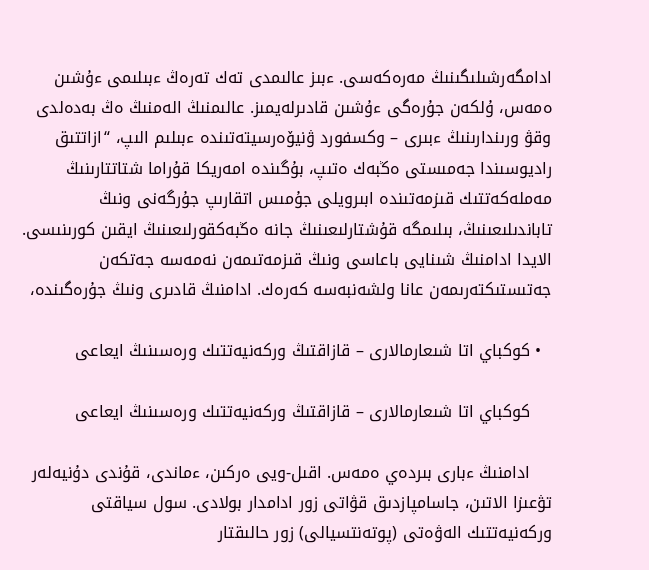ادامگەرشىلىگىنىڭ مەرەكەسى. ءبىز عالىمدى تەك تەرەڭ ءبىلىمى ءۇشىن ەمەس، ۇلكەن جۇرەگى ءۇشىن قادىرلەيمىز. عالىمنىڭ الەمنىڭ ەڭ بەدەلدى وقۋ ورىندارىنىڭ ءبىرى – وكسفورد ۋنيۆەرسيتەتىندە ءبىلىم الىپ، “ازاتتىق راديوسىندا جەمىستى ەڭبەك ەتىپ، بۇگىندە امەريكا قۇراما شتاتتارىنىڭ مەملەكەتتىك قىزمەتىندە ابىرويلى جۇمىس اتقارىپ جۇرگەنى ونىڭ تاباندىلىعىنىڭ، بىلىمگە قۇشتارلىعىنىڭ جانە ەڭبەكقورلىعىنىڭ ايقىن كورىنىسى. الايدا ادامنىڭ شىنايى باعاسى ونىڭ قىزمەتىمەن نەمەسە جەتكەن جەتىستىكتەرىمەن عانا ولشەنبەسە كەرەك. ادامنىڭ قادىرى ونىڭ جۇرەگىندە،

  • كوكباي اتا شىعارمالارى – قازاقتىڭ وركەنيەتتىك ورەسىنىڭ ايعاعى

    كوكباي اتا شىعارمالارى – قازاقتىڭ وركەنيەتتىك ورەسىنىڭ ايعاعى

    ادامنىڭ ءبارى بىردەي ەمەس. اقىل-ويى ەركىن، ءماندى، قۇندى دۇنيەلەر تۋعىزا الاتىن، جاسامپازدىق قۋاتى زور ادامدار بولادى. سول سياقتى وركەنيەتتىك الەۋەتى (پوتەنتسيالى) زور حالىقتار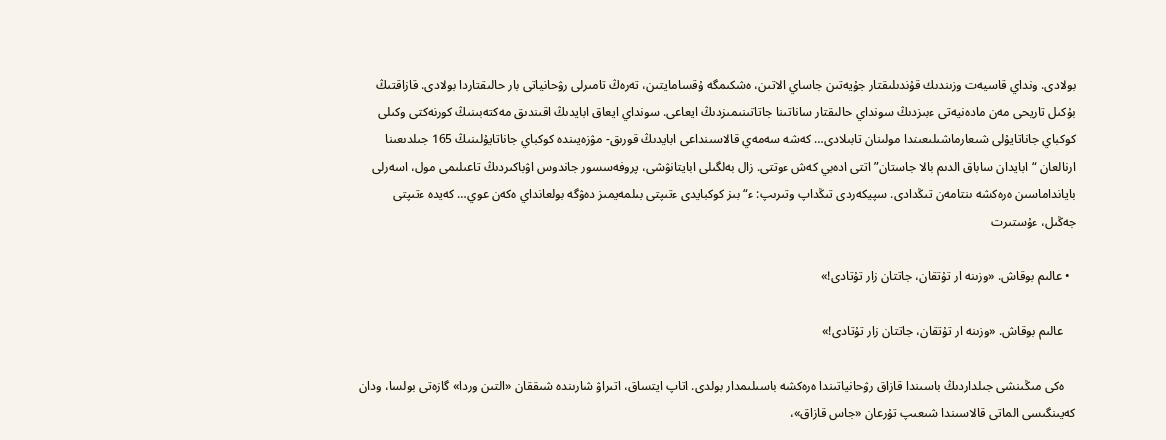بولادى. ونداي قاسيەت وزىندىك قۇندىلىقتار جۇيەتىن جاساي الاتىن، ەشكىمگە ۇقسامايتىن، تەرەڭ تامىرلى رۋحانياتى بار حالىقتاردا بولادى. قازاقتىڭ بۇكىل تاريحى مەن مادەنيەتى ءبىزدىڭ سونداي حالىقتار ساناتىنا جاتاتىنىمىزدىڭ ايعاعى. سونداي ايعاق ابايدىڭ اقىندىق مەكتەبىنىڭ كورنەكتى وكىلى كوكباي جاناتايۇلى شىعارماشىلىعىندا مولىنان تابىلادى… كەشە سەمەي قالاسىنداعى ابايدىڭ قورىق- مۋزەيىندە كوكباي جاناتايۇلىنىڭ 165 جىلدىعىنا ارنالعان “ابايدان ساباق الدىم بالا جاستان” اتتى ادەبي كەش ءوتتى. زال بەلگىلى ابايتانۋشى، پروفەسسور جاندوس اۋباكىردىڭ تاعىلىمى مول، اسەرلى بايانداماسىن ەرەكشە ىنتامەن تىڭدادى. سپيكەردى تىڭداپ وتىرىپ: ء“بىز كوكبايدى ءتىپتى بىلمەيمىز دەۋگە بولعانداي ەكەن عوي… كەيدە ءتىپتى جەڭىل، ءۇستىرت

  • عالىم بوقاش. «وزىنە ار تۇتقان، جاتتان زار تۇتادى!»

    عالىم بوقاش. «وزىنە ار تۇتقان، جاتتان زار تۇتادى!»

    ەكى مىڭىنشى جىلداردىڭ باسىندا قازاق رۋحانياتىندا ەرەكشە باسىلىمدار بولدى. اتاپ ايتساق، اتىراۋ شارىندە شىققان «التىن وردا» گازەتى بولسا، ودان كەيىنگىسى الماتى قالاسىندا شىعىپ تۇرعان «جاس قازاق»،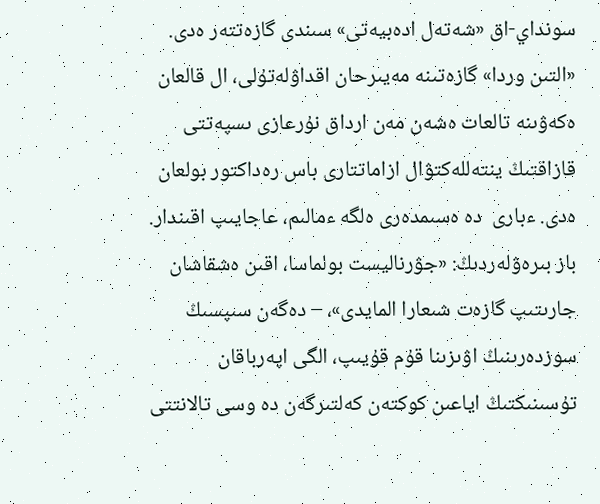سونداي-اق «شەتەل ادەبيەتى» سىندى گازەتتەر ەدى. «التىن وردا» گازەتىنە مەيىرحان اقداۋلەتۇلى، ال قالعان ەكەۋىنە تالعات ەشەن مەن ارداق نۇرعازى ىسپەتتى قازاقتىڭ ينتەللەكتۋال ازاماتتارى باس رەداكتور بولعان ەدى. ءبارى  دە ەسىمدەرى ەلگە ءمالىم، عاجايىپ اقىندار. باز بىرەۋلەردىڭ: «جۋرناليست بولماسا، اقىن ەشقاشان جارىتىپ گازەت شىعارا المايدى»، – دەگەن سىپسىڭ سوزدەرىنىڭ اۋىزىنا قۇم قۇيىپ، الگى اپەرباقان تۇسىنىكتىڭ اياعىن كوكتەن كەلتىرگەن دە وسى تالانتتى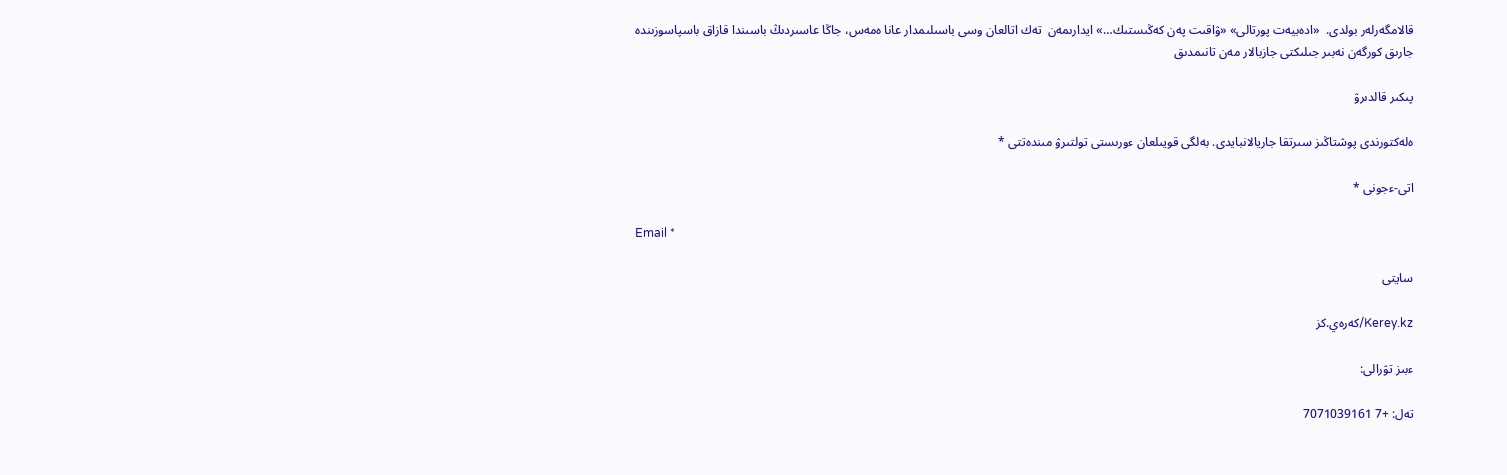قالامگەرلەر بولدى.  «ادەبيەت پورتالى» «ۋاقىت پەن كەڭىستىك…» ايدارىمەن  تەك اتالعان وسى باسىلىمدار عانا ەمەس، جاڭا عاسىردىڭ باسىندا قازاق باسپاسوزىندە جارىق كورگەن نەبىر جىلىكتى جازبالار مەن تانىمدىق

پىكىر قالدىرۋ

ەلەكتورندى پوشتاڭىز سىرتقا جاريالانبايدى. بەلگى قويىلعان ءورىستى تولتىرۋ مىندەتتى *

اتى-ءجونى *

Email *

سايتى

Kerey.kz/كەرەي.كز

ءبىز تۋرالى:

تەل: +7 7071039161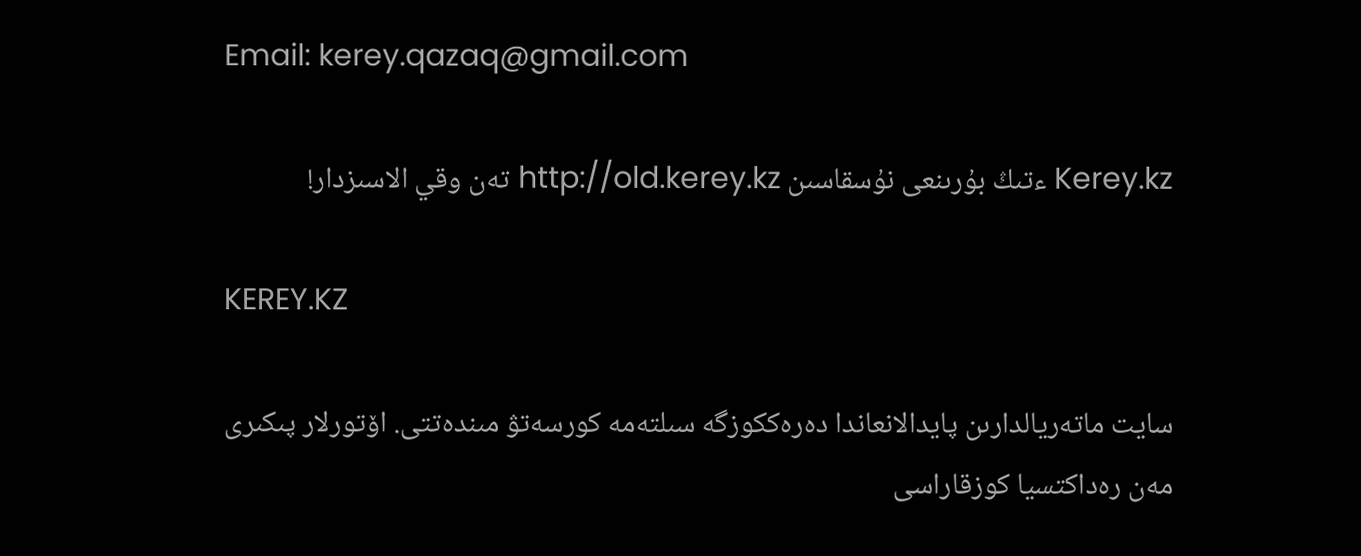Email: kerey.qazaq@gmail.com

Kerey.kz ءتىڭ بۇرىنعى نۇسقاسىن http://old.kerey.kz تەن وقي الاسىزدار!

KEREY.KZ

سايت ماتەريالدارىن پايدالانعاندا دەرەككوزگە سىلتەمە كورسەتۋ مىندەتتى. اۆتورلار پىكىرى مەن رەداكتسيا كوزقاراسى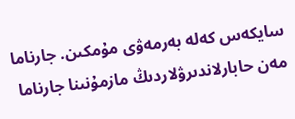سايكەس كەلە بەرمەۋى مۇمكىن. جارناما مەن حابارلاندىرۋلاردىڭ مازمۇنىنا جارناما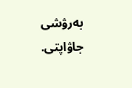بەرۋشى جاۋاپتى.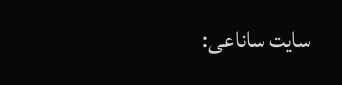سايت ساناعى: